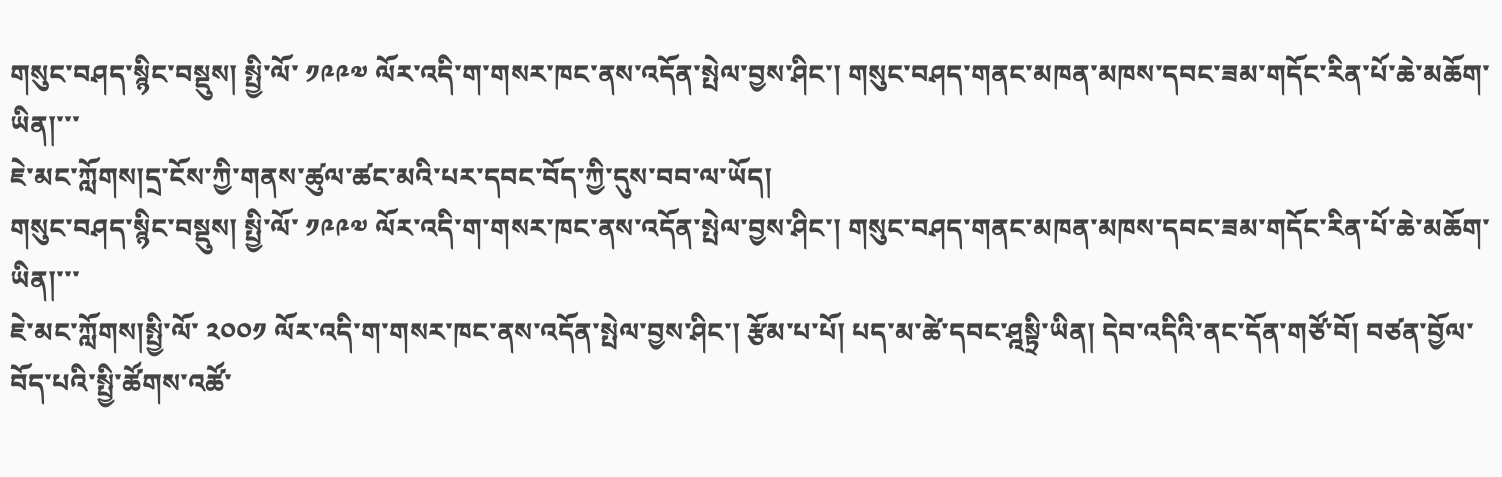གསུང་བཤད་སྙིང་བསྡུས། སྤྱི་ལོ་ ༡༩༩༧ ལོར་འདི་ག་གསར་ཁང་ནས་འདོན་སྤེལ་བྱས་ཤིང་། གསུང་བཤད་གནང་མཁན་མཁས་དབང་ཟམ་གདོང་རིན་པོ་ཆེ་མཆོག་ཡིན།་་་
ཇེ་མང་ཀློགས།དྲ་ངོས་ཀྱི་གནས་ཚུལ་ཚང་མའི་པར་དབང་བོད་ཀྱི་དུས་བབ་ལ་ཡོད།
གསུང་བཤད་སྙིང་བསྡུས། སྤྱི་ལོ་ ༡༩༩༧ ལོར་འདི་ག་གསར་ཁང་ནས་འདོན་སྤེལ་བྱས་ཤིང་། གསུང་བཤད་གནང་མཁན་མཁས་དབང་ཟམ་གདོང་རིན་པོ་ཆེ་མཆོག་ཡིན།་་་
ཇེ་མང་ཀློགས།སྤྱི་ལོ་ ༢༠༠༡ ལོར་འདི་ག་གསར་ཁང་ནས་འདོན་སྤེལ་བྱས་ཤིང་། རྩོམ་པ་པོ། པད་མ་ཚེ་དབང་ཤྰསྟྲི་ཡིན། དེབ་འདིའི་ནང་དོན་གཙོ་བོ། བཙན་བྱོལ་བོད་པའི་སྤྱི་ཚོགས་འཚོ་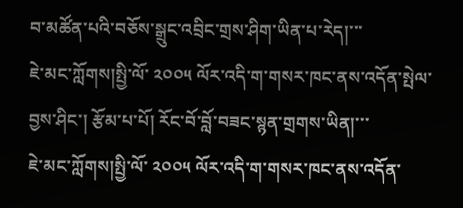བ་མཚོན་པའི་བཅོས་སྒྲུང་འབྲིང་གྲས་ཤིག་ཡིན་པ་རེད།་་་
ཇེ་མང་ཀློགས།སྤྱི་ལོ་ ༢༠༠༥ ལོར་འདི་ག་གསར་ཁང་ནས་འདོན་སྤེལ་བྱས་ཤིང་། རྩོམ་པ་པོ། རོང་བོ་བློ་བཟང་སྙན་གྲགས་ཡིན།་་་
ཇེ་མང་ཀློགས།སྤྱི་ལོ་ ༢༠༠༥ ལོར་འདི་ག་གསར་ཁང་ནས་འདོན་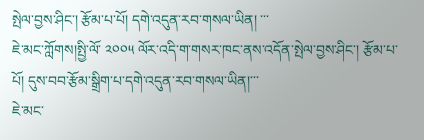སྤེལ་བྱས་ཤིང་། རྩོམ་པ་པོ། དགེ་འདུན་རབ་གསལ་ཡིན། ་་་
ཇེ་མང་ཀློགས།སྤྱི་ལོ་ ༢༠༠༥ ལོར་འདི་ག་གསར་ཁང་ནས་འདོན་སྤེལ་བྱས་ཤིང་། རྩོམ་པ་པོ། དུས་བབ་རྩོམ་སྒྲིག་པ་དགེ་འདུན་རབ་གསལ་ཡིན།་་་
ཇེ་མང་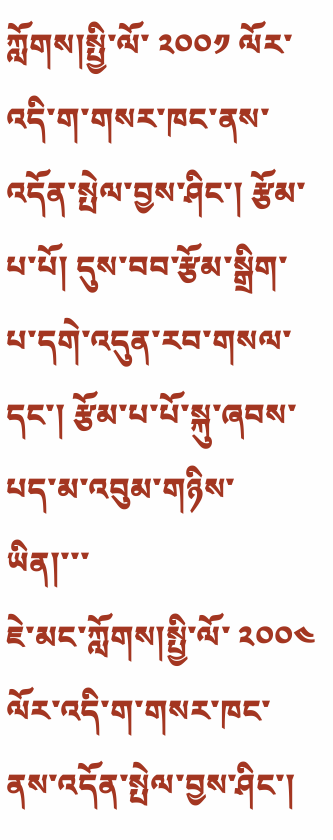ཀློགས།སྤྱི་ལོ་ ༢༠༠༡ ལོར་འདི་ག་གསར་ཁང་ནས་འདོན་སྤེལ་བྱས་ཤིང་། རྩོམ་པ་པོ། དུས་བབ་རྩོམ་སྒྲིག་པ་དགེ་འདུན་རབ་གསལ་དང་། རྩོམ་པ་པོ་སྐུ་ཞབས་པད་མ་འབུམ་གཉིས་ཡིན།་་་
ཇེ་མང་ཀློགས།སྤྱི་ལོ་ ༢༠༠༤ ལོར་འདི་ག་གསར་ཁང་ནས་འདོན་སྤེལ་བྱས་ཤིང་།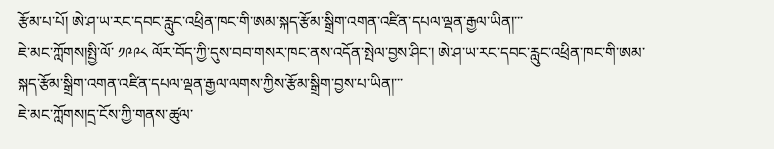རྩོམ་པ་པོ། ཨེ་ཤ་ཡ་རང་དབང་རླུང་འཕྲིན་ཁང་གི་ཨམ་སྐད་རྩོམ་སྒྲིག་འགན་འཛིན་དཔལ་ལྡན་རྒྱལ་ཡིན།་་་
ཇེ་མང་ཀློགས།སྤྱི་ལོ་ ༡༩༩༨ ལོར་བོད་ཀྱི་དུས་བབ་གསར་ཁང་ནས་འདོན་སྤེལ་བྱས་ཤིང་། ཨེ་ཤ་ཡ་རང་དབང་རླུང་འཕྲིན་ཁང་གི་ཨམ་སྐད་རྩོམ་སྒྲིག་འགན་འཛིན་དཔལ་ལྡན་རྒྱལ་ལགས་ཀྱིས་རྩོམ་སྒྲིག་བྱས་པ་ཡིན།་་་
ཇེ་མང་ཀློགས།དྲ་ངོས་ཀྱི་གནས་ཚུལ་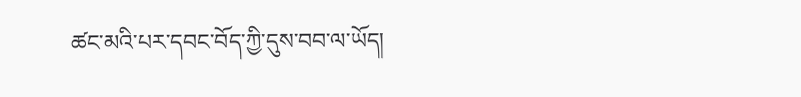ཚང་མའི་པར་དབང་བོད་ཀྱི་དུས་བབ་ལ་ཡོད།